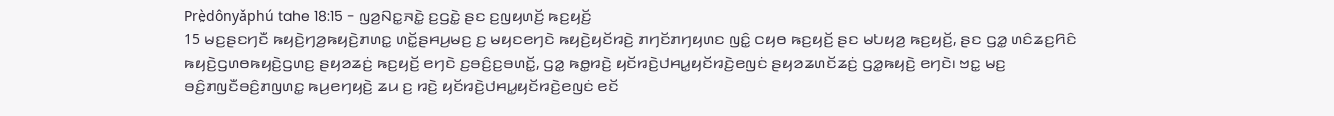Prè̤dônyǎphú tahe 18:15 - ꤜꤤ꤬ꤡꤢ꤭ꤏꤢꤧ꤭ ꤢ꤬ꤞꤢꤧ꤭ ꤔꤢ ꤢ꤬ꤜꤟꤛꤢꤩ꤬ ꤒꤢ꤬ꤟꤢꤩ꤬
15 ꤗꤢ꤬ꤔꤢꤚꤢꤪ ꤒꤟꤢꤧ꤬ꤚꤤ꤬ꤒꤟꤢꤧ꤬ꤊꤛꤢ꤭ ꤛꤢꤩ꤭ꤔꤌꤣ꤬ꤗꤢ꤬ ꤢ꤬ ꤗꤟꤢꤕꤚꤢꤧ ꤒꤟꤢꤧ꤬ꤟꤢꤩꤙꤢꤧ꤬ ꤊꤚꤢꤩꤊꤚꤟꤛꤢ ꤜꤢꤨ꤭ ꤍꤟꤥ ꤒꤢ꤬ꤟꤢꤩ꤬ ꤔꤢ ꤗꤝꤟꤤ꤬ ꤒꤢ꤬ꤟꤢꤩ꤬, ꤔꤢ ꤞꤤ꤭ ꤛꤢꤨꤘꤢ꤬ꤖꤢꤨ ꤒꤟꤢꤧ꤬ꤞꤛꤥꤒꤟꤢꤧ꤬ꤞꤛꤢ꤬ ꤔꤟꤤꤘꤢꤦ꤬ ꤒꤢ꤬ꤟꤢꤩ꤬ ꤕꤚꤢꤧ ꤢ꤬ꤋꤢꤨ꤬ꤢ꤬ꤋꤛꤢꤩ꤭, ꤞꤤ꤭ ꤒꤥ꤭ꤙꤢꤧ꤬ ꤟꤢꤩꤙꤢꤧ꤬ꤓꤌꤣ꤭ꤟꤢꤩꤙꤢꤧ꤬ꤕꤜꤢꤦ ꤔꤟꤤꤘꤛꤢꤩꤘꤢꤦ꤬ ꤞꤤ꤭ꤒꤟꤢꤧ꤬ ꤕꤚꤢꤧ꤯ ꤠꤢ꤭ ꤗꤢ꤬ ꤋꤢꤨ꤬ꤊꤜꤢꤪꤋꤢꤨ꤬ꤊꤜꤛꤢ꤭ ꤒꤣ꤬ꤕꤚꤟꤢꤧ꤬ ꤘꤣ ꤢ꤬ ꤙꤢꤧ꤬ ꤟꤢꤩꤙꤢꤧ꤬ꤓꤌꤣ꤭ꤟꤢꤩꤙꤢꤧ꤬ꤕꤜꤢꤦ ꤕꤢꤩ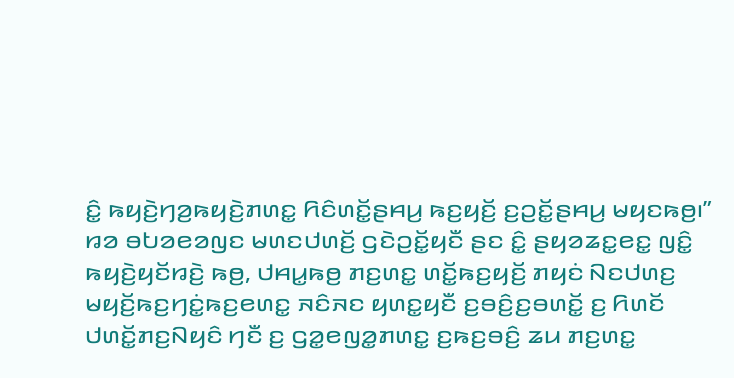ꤢꤨ꤭ ꤒꤟꤢꤧ꤬ꤚꤤ꤬ꤒꤟꤢꤧ꤬ꤊꤛꤢ꤭ ꤖꤢꤨꤛꤢꤩ꤭ꤔꤌꤣ꤬ ꤒꤢ꤬ꤟꤢꤩ꤬ ꤢ꤬ꤑꤢꤩ꤭ꤔꤌꤣ꤬ ꤗꤟꤢꤒꤥ꤬꤯”
ꤙꤤ ꤋꤝꤤꤕꤤꤜꤢ ꤗꤛꤢꤓꤛꤢꤩ꤬ ꤞꤢꤧꤑꤢꤩ꤭ꤟꤢꤪ ꤔꤢ ꤢꤨ꤭ ꤔꤟꤤꤘꤢ꤭ꤕꤢ꤭ ꤜꤢꤨ꤭ ꤒꤟꤢꤧ꤬ꤟꤢꤩꤙꤢꤧ꤬ ꤒꤥ꤬, ꤓꤌꤣ꤭ꤒꤥ꤬ ꤊꤢ꤬ꤛꤢ꤭ ꤛꤢꤩ꤭ꤒꤢ꤬ꤟꤢꤩ꤬ ꤊꤟꤢꤦ ꤡꤢꤓꤛꤢ꤬ ꤗꤟꤢꤩ꤬ꤒꤢ꤬ꤚꤢꤦ꤭ꤒꤢ꤬ꤕꤛꤢ꤭ ꤏꤢꤨꤏꤢ ꤟꤛꤢ꤭ꤟꤢꤪ ꤢ꤬ꤋꤢꤨ꤬ꤢ꤬ꤋꤛꤢꤩ꤭ ꤢ꤬ ꤖꤛꤢꤩ ꤓꤛꤢꤩ꤭ꤊꤢ꤬ꤡꤟꤢꤨ ꤚꤢꤪ ꤢ꤬ ꤞꤤ꤭ꤕꤜꤤ꤭ꤊꤛꤢ꤭ ꤢ꤬ꤒꤢ꤬ꤋꤢꤨ꤬ ꤘꤣ ꤊꤢ꤬ꤛꤢ꤭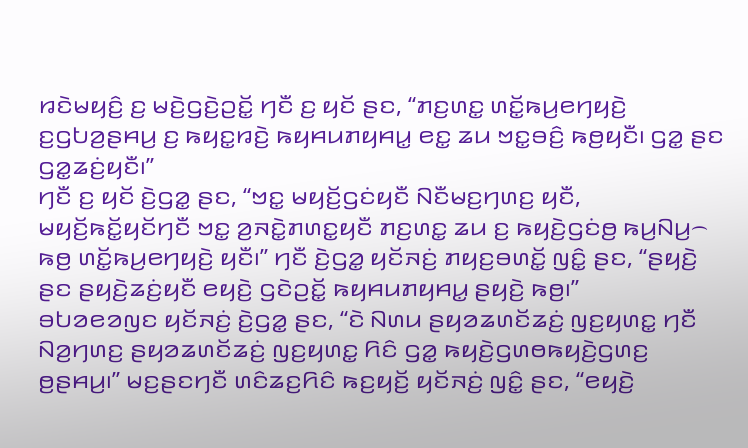ꤙꤢꤧꤗꤟꤢꤨ꤬ ꤢ꤬ ꤗꤢꤧ꤬ꤞꤢꤧ꤬ꤑꤢꤩ꤭ ꤚꤢꤪ ꤢ꤬ ꤟꤢꤩ ꤔꤢ, “ꤊꤢ꤬ꤛꤢ꤭ ꤛꤢꤩ꤭ꤒꤣ꤬ꤕꤚꤟꤢꤧ꤬ ꤢ꤬ꤞꤝꤤ꤬ꤔꤌꤣ꤬ ꤢ꤬ ꤒꤟꤢ꤭ꤙꤢꤧ꤬ ꤒꤟꤌꤣꤊꤟꤌꤣ꤭ ꤕꤢ꤭ ꤘꤣ ꤠꤢ꤭ꤋꤢꤨ꤬ ꤒꤥ꤬ꤟꤢꤪ꤯ ꤞꤤ꤭ ꤔꤢ ꤞꤤ꤭ꤘꤢꤦ꤬ꤟꤢꤪ꤯”
ꤚꤢꤪ ꤢ꤬ ꤟꤢꤩ ꤢꤧ꤬ꤞꤤ꤭ ꤔꤢ, “ꤠꤢ꤭ ꤗꤟꤢꤩ꤬ꤞꤢꤦꤟꤢꤪ ꤡꤢꤪꤗꤢ꤬ꤚꤛꤢ꤬ ꤟꤢꤪ, ꤗꤟꤢꤩ꤬ꤒꤢꤩ꤭ꤟꤢꤩꤚꤢꤪ ꤠꤢ꤭ ꤤ꤬ꤏꤢꤧ꤭ꤊꤛꤢ꤭ꤟꤢꤪ ꤊꤢ꤬ꤛꤢ꤭ ꤘꤣ ꤢ꤬ ꤒꤟꤢꤧ꤬ꤞꤢꤦꤥ꤬ ꤒꤣ꤬ꤡꤣ꤬꤮ ꤒꤥ꤬ ꤛꤢꤩ꤭ꤒꤣ꤬ꤕꤚꤟꤢꤧ꤬ ꤟꤢꤪ꤯” ꤚꤢꤪ ꤢꤧ꤬ꤞꤤ꤭ ꤟꤢꤩꤏꤢꤦ꤬ ꤊꤟꤢ꤬ꤋꤛꤢꤩ꤭ ꤜꤢꤨ꤭ ꤔꤢ, “ꤔꤟꤢꤧ꤬ ꤔꤢ ꤔꤟꤢꤧ꤬ꤘꤢꤦ꤬ꤟꤢꤪ ꤕꤟꤢꤧ꤬ ꤞꤢꤧꤑꤢꤩ꤭ ꤒꤟꤌꤣꤊꤟꤌꤣ꤭ ꤔꤟꤢꤧ꤬ ꤒꤥ꤬꤯”
ꤋꤝꤤꤕꤤꤜꤢ ꤟꤢꤩꤏꤢꤦ꤬ ꤢꤧ꤬ꤞꤤ꤭ ꤔꤢ, “ꤢꤧ ꤡꤛꤣ ꤔꤟꤤꤘꤛꤢꤩꤘꤢꤦ꤬ ꤜꤢ꤬ꤟꤛꤢ꤭ ꤚꤢꤪ ꤡꤤ꤬ꤚꤛꤢ꤬ ꤔꤟꤤꤘꤛꤢꤩꤘꤢꤦ꤬ ꤜꤢ꤬ꤟꤛꤢ꤭ ꤖꤢꤨ ꤞꤤ꤭ ꤒꤟꤢꤧ꤬ꤞꤛꤥꤒꤟꤢꤧ꤬ꤞꤛꤢ꤬ ꤥ꤬ꤔꤌꤣ꤬꤯” ꤗꤢ꤬ꤔꤢꤚꤢꤪ ꤛꤢꤨꤘꤢ꤬ꤖꤢꤨ ꤒꤢ꤬ꤟꤢꤩ꤬ ꤟꤢꤩꤏꤢꤦ꤬ ꤜꤢꤨ꤭ ꤔꤢ, “ꤕꤟꤢꤧ꤬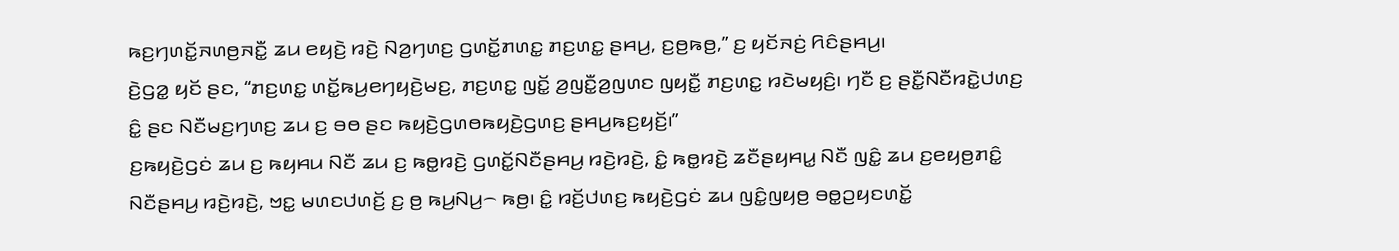ꤒꤢ꤬ꤚꤛꤢꤩ꤭ꤏꤛꤥ꤬ꤏꤢꤪ꤭ ꤘꤣ ꤕꤟꤢꤧ꤬ ꤙꤢꤧ꤬ ꤡꤤ꤬ꤚꤛꤢ꤬ ꤞꤛꤢꤩ꤭ꤊꤛꤢ꤭ ꤊꤢ꤬ꤛꤢ꤭ ꤔꤌꤣ꤬, ꤢ꤬ꤥ꤬ꤒꤥ꤬,” ꤢ꤬ ꤟꤢꤩꤏꤢꤦ꤬ ꤖꤢꤨꤔꤌꤣ꤬꤯
ꤢꤧ꤬ꤞꤤ꤭ ꤟꤢꤩ ꤔꤢ, “ꤊꤢ꤬ꤛꤢ꤭ ꤛꤢꤩ꤭ꤒꤣ꤬ꤕꤚꤟꤢꤧ꤬ꤗꤢ꤬, ꤊꤢ꤬ꤛꤢ꤭ ꤜꤢꤩ꤭ ꤤ꤬ꤜꤢꤪ꤭ꤤ꤬ꤜꤛꤢ ꤜꤟꤢꤪ꤭ ꤊꤢ꤬ꤛꤢ꤭ ꤙꤢꤧꤗꤟꤢꤨ꤬꤯ ꤚꤢꤪ ꤢ꤬ ꤔꤢꤪ꤭ꤡꤢꤪꤙꤢꤧ꤭ꤓꤛꤢ꤬ ꤢꤨ꤭ ꤔꤢ ꤡꤢꤪꤗꤢ꤬ꤚꤛꤢ꤬ ꤘꤣ ꤢ꤬ ꤋꤥ ꤔꤢ ꤒꤟꤢꤧ꤬ꤞꤛꤥꤒꤟꤢꤧ꤬ꤞꤛꤢ꤬ ꤔꤌꤣ꤬ꤒꤢ꤬ꤟꤢꤩ꤬꤯”
ꤢ꤬ꤒꤟꤢꤧ꤬ꤞꤢꤦ ꤘꤣ ꤢ꤬ ꤒꤟꤌꤣ ꤡꤢꤪ ꤘꤣ ꤢ꤬ ꤒꤥ꤭ꤙꤢꤧ꤬ ꤞꤛꤢꤩ꤭ꤡꤢꤪꤔꤌꤣ꤬ ꤙꤢꤧ꤬ꤙꤢꤧ꤬, ꤢꤨ꤭ ꤒꤥ꤭ꤙꤢꤧ꤬ ꤘꤢꤪꤔꤟꤌꤣ꤭ ꤡꤢꤪ ꤜꤢꤨ꤭ ꤘꤣ ꤢ꤬ꤕꤟꤥ꤬ꤊꤢꤨ꤭ ꤡꤢꤪꤔꤌꤣ꤬ ꤙꤢꤧ꤬ꤙꤢꤧ꤬, ꤠꤢ꤭ ꤗꤛꤢꤓꤛꤢꤩ꤬ ꤢ꤬ ꤥ꤬ ꤒꤣ꤬ꤡꤣ꤬꤮ ꤒꤥ꤬꤯ ꤢꤨ꤭ ꤙꤢꤩ꤬ꤓꤛꤢ꤬ ꤒꤟꤢꤧ꤬ꤞꤢꤦ ꤘꤣ ꤜꤢꤨ꤭ꤜꤟꤥ꤬ ꤋꤥ꤭ꤑꤟꤢꤛꤢꤩ꤭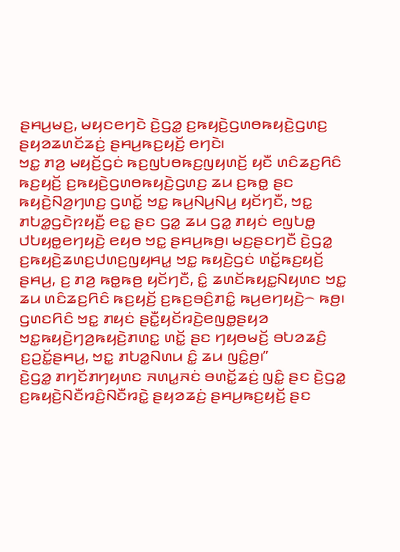ꤔꤌꤣ꤬ꤗꤢ꤬, ꤗꤟꤢꤕꤚꤢꤧ ꤢꤧ꤬ꤞꤤ꤭ ꤢ꤬ꤒꤟꤢꤧ꤬ꤞꤛꤥꤒꤟꤢꤧ꤬ꤞꤛꤢ꤬ ꤔꤟꤤꤘꤛꤢꤩꤘꤢꤦ꤬ ꤔꤌꤣ꤬ꤒꤢ꤬ꤟꤢꤩ꤬ ꤕꤚꤢꤧ꤯
ꤠꤢ꤭ ꤊꤤ꤬ ꤗꤟꤢꤩ꤬ꤞꤢꤦ ꤒꤢ꤬ꤜꤝꤥꤒꤢ꤬ꤜꤟꤛꤢꤩ꤬ ꤟꤢꤪ ꤛꤢꤨꤘꤢ꤬ꤖꤢꤨ ꤒꤢ꤬ꤟꤢꤩ꤬ ꤢ꤬ꤒꤟꤢꤧ꤬ꤞꤛꤥꤒꤟꤢꤧ꤬ꤞꤛꤢ꤬ ꤘꤣ ꤢ꤬ꤒꤥ꤭ ꤔꤢ ꤒꤟꤢꤧ꤬ꤡꤤ꤬ꤚꤛꤢ꤬ ꤞꤛꤢꤩ꤭ ꤠꤢ꤭ ꤒꤣ꤬ꤡꤣ꤬ꤡꤣ꤬ ꤟꤢꤩꤚꤢꤪ, ꤠꤢ꤭ ꤊꤝꤤ꤭ꤞꤢꤧꤐꤟꤢꤪ꤬ ꤕꤢ꤭ ꤔꤢ ꤞꤤ꤭ ꤘꤣ ꤞꤤ꤭ ꤊꤟꤢꤦ ꤕꤜꤝꤥ꤭ ꤓꤝꤟꤥ꤭ꤕꤚꤟꤢꤧ꤬ ꤕꤟꤥ ꤠꤢ꤭ ꤔꤌꤣ꤬ꤒꤥ꤬꤯ ꤗꤢ꤬ꤔꤢꤚꤢꤪ ꤢꤧ꤬ꤞꤤ꤭ ꤢ꤬ꤒꤟꤢꤧ꤬ꤘꤛꤢ꤬ꤓꤛꤢ꤬ꤜꤟꤌꤣ꤭ ꤠꤢ꤭ ꤒꤟꤢꤧ꤬ꤞꤢꤦ ꤛꤢꤩ꤭ꤒꤢ꤬ꤟꤢꤩ꤬ ꤔꤌꤣ꤬, ꤢ꤬ ꤊꤤ꤬ ꤒꤥ꤭ꤒꤥ꤬ ꤟꤢꤩꤚꤢꤪ, ꤢꤨ꤭ ꤘꤛꤢꤩꤒꤟꤢ꤭ꤡꤟꤛꤢ ꤠꤢ꤭ ꤘꤣ ꤛꤢꤨꤘꤢ꤬ꤖꤢꤨ ꤒꤢ꤬ꤟꤢꤩ꤬ ꤢ꤬ꤒꤢ꤬ꤋꤢꤨ꤬ꤊꤢꤨ꤭ ꤒꤣ꤬ꤕꤚꤟꤢꤧ꤬꤮ ꤒꤥ꤬꤯ ꤞꤛꤢꤖꤢꤨ ꤠꤢ꤭ ꤊꤟꤢꤦ ꤔꤢꤪ꤭ꤟꤢꤩꤙꤢꤧ꤬ꤕꤜꤥ꤭ꤔꤟꤤ ꤠꤢ꤭ꤒꤟꤢꤧ꤬ꤚꤤ꤬ꤒꤟꤢꤧ꤬ꤊꤛꤢ꤭ ꤛꤢꤩ꤭ ꤔꤢ ꤚꤟꤥꤗꤢꤩ꤬ ꤋꤝꤤꤘꤢꤨ꤬ ꤢ꤬ꤑꤢꤩ꤭ꤔꤌꤣ꤬, ꤠꤢ꤭ ꤊꤝꤤ꤭ꤡꤛꤣ ꤢꤨ꤭ ꤘꤣ ꤜꤢꤨ꤭ꤥ꤬꤯”
ꤢꤧ꤬ꤞꤤ꤭ ꤊꤚꤢꤩꤊꤚꤟꤛꤢ ꤏꤛꤣ꤭ꤏꤢꤦ ꤋꤛꤢꤩ꤭ꤘꤢꤦ꤬ ꤜꤢꤨ꤭ ꤔꤢ ꤢꤧ꤬ꤞꤤ꤭ ꤢ꤬ꤒꤟꤢꤧ꤬ꤡꤢꤪꤙꤢꤨ꤬ꤡꤢꤪꤙꤢꤧ꤭ ꤔꤟꤤꤘꤢꤦ꤬ ꤔꤌꤣ꤬ꤒꤢ꤬ꤟꤢꤩ꤬ ꤔꤢ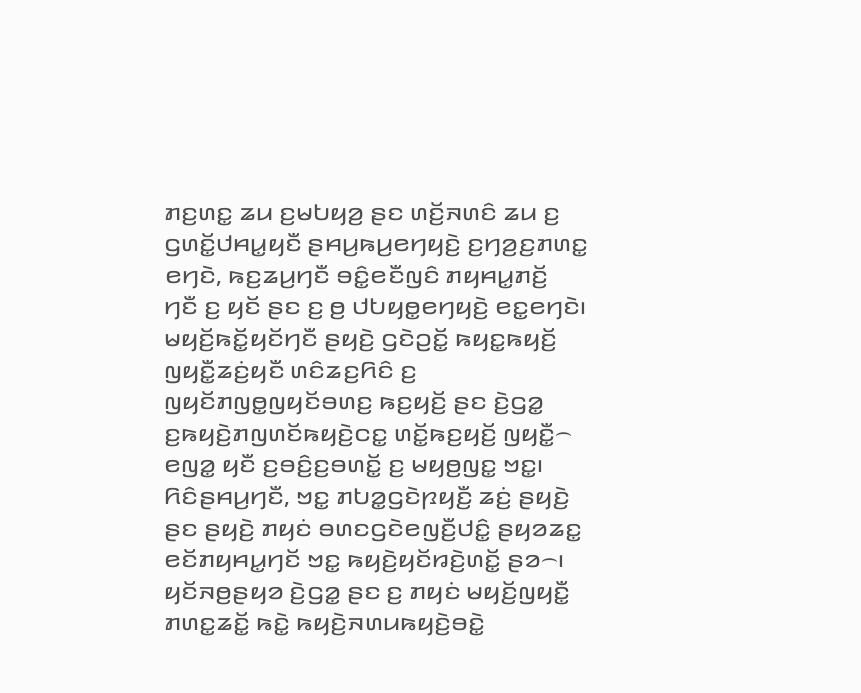ꤊꤢ꤬ꤛꤢ꤭ ꤘꤣ ꤢ꤬ꤗꤝꤟꤤ꤬ ꤔꤢ ꤛꤢꤩ꤬ꤏꤛꤢꤨ ꤘꤣ ꤢ꤬ ꤞꤛꤢꤩ꤭ꤓꤌꤣ꤭ꤟꤢꤪ ꤔꤌꤣ꤬ꤒꤣ꤬ꤕꤚꤟꤢꤧ꤬ ꤢ꤬ꤚꤤ꤬ꤢ꤬ꤊꤛꤢ꤭ ꤕꤚꤢꤧ, ꤒꤢ꤬ꤘꤣ꤬ꤚꤢꤪ ꤋꤢꤨ꤭ꤕꤢꤪꤜꤢꤨ ꤊꤟꤌꤣ꤭ꤊꤢꤩ꤬ ꤚꤢꤪ ꤢ꤬ ꤟꤢꤩ ꤔꤢ ꤢ꤬ ꤥ꤬ ꤓꤝꤟꤥ꤭ꤕꤚꤟꤢꤧ꤬ ꤕꤢ꤭ꤕꤚꤢꤧ꤯
ꤗꤟꤢꤩ꤬ꤒꤢꤩ꤭ꤟꤢꤩꤚꤢꤪ ꤔꤟꤢꤧ꤬ ꤞꤢꤧꤑꤢꤩ꤭ ꤒꤟꤢ꤭ꤒꤟꤢꤩ꤬ ꤜꤟꤢꤪ꤭ꤘꤢꤦ꤬ꤟꤢꤪ ꤛꤢꤨꤘꤢ꤬ꤖꤢꤨ ꤢ꤬ ꤜꤟꤢꤩꤊꤜꤥ꤭ꤜꤟꤢꤩꤋꤛꤢ꤬ ꤒꤢ꤬ꤟꤢꤩ꤬ ꤔꤢ ꤢꤧ꤬ꤞꤤ꤭ ꤢ꤬ꤒꤟꤢꤧ꤬ꤊꤜꤛꤢꤩꤒꤟꤢꤧ꤬ꤍꤢ꤭ ꤛꤢꤩ꤭ꤒꤢ꤬ꤟꤢꤩ꤬ ꤜꤟꤢꤪ꤭꤮ ꤕꤜꤤ꤭ ꤟꤢꤪ ꤢ꤬ꤋꤢꤨ꤬ꤢ꤬ꤋꤛꤢꤩ꤭ ꤢ꤬ ꤗꤟꤥ꤬ꤜꤢ꤭ ꤠꤢ꤭꤯ ꤖꤢꤨꤔꤌꤣ꤬ꤚꤢꤪ, ꤠꤢ꤭ ꤊꤝꤤ꤭ꤞꤢꤧꤐꤟꤢꤪ꤬ ꤘꤢꤦ꤬ ꤔꤟꤢꤧ꤬ ꤔꤢ ꤔꤟꤢꤧ꤬ ꤊꤟꤢꤦ ꤋꤛꤢꤞꤢꤧꤕꤜꤢꤪ꤬ꤓꤢꤨ꤭ ꤔꤟꤤꤘꤢ꤭ ꤕꤢꤩꤊꤟꤌꤣ꤭ꤚꤢꤩ ꤠꤢ꤭ ꤒꤟꤢꤧ꤬ꤟꤢꤩꤙꤢꤧ꤬ꤛꤢꤩ꤭ ꤔꤤ꤮꤯
ꤟꤢꤩꤏꤥ꤬ꤔꤟꤤ ꤢꤧ꤬ꤞꤤ꤭ ꤔꤢ ꤢ꤬ ꤊꤟꤢꤦ ꤗꤟꤢꤩ꤬ꤜꤟꤢꤪ꤭ ꤊꤛꤢ꤭ꤘꤢꤩ꤭ ꤒꤢꤧ꤭ ꤒꤟꤢꤧ꤬ꤏꤛꤣꤒꤟꤢꤧ꤬ꤋꤢꤧ꤭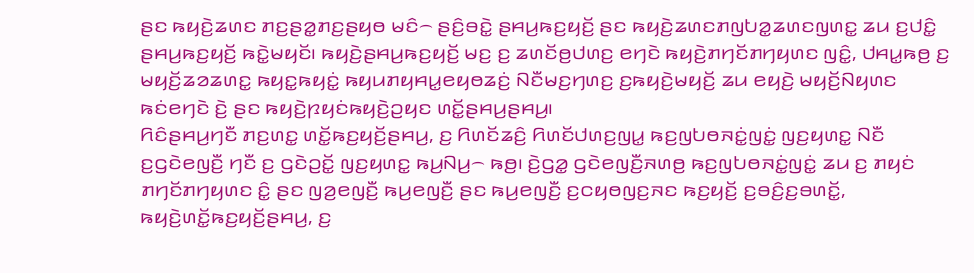ꤔꤢ ꤒꤟꤢꤧ꤬ꤘꤛꤢ ꤊꤢ꤬ꤔꤤ꤭ꤊꤢ꤬ꤔꤟꤥ ꤗꤢꤨ꤮ ꤔꤢꤨ꤬ꤋꤢꤧ꤭ ꤔꤌꤣ꤬ꤒꤢ꤬ꤟꤢꤩ꤬ ꤔꤢ ꤒꤟꤢꤧ꤬ꤘꤛꤢꤊꤜꤝꤤ꤭ꤘꤛꤢꤜꤛꤢ꤭ ꤘꤣ ꤢ꤬ꤓꤢꤨ꤭ ꤔꤌꤣ꤬ꤒꤢ꤬ꤟꤢꤩ꤬ ꤒꤢꤧ꤭ꤗꤟꤢꤩ꤯ ꤒꤟꤢꤧ꤬ꤔꤌꤣ꤬ꤒꤢ꤬ꤟꤢꤩ꤬ ꤗꤢ꤬ ꤢ꤬ ꤘꤛꤢꤩꤥ꤬ꤓꤛꤢ꤬ ꤕꤚꤢꤧ ꤒꤟꤢꤧ꤬ꤊꤚꤢꤩꤊꤚꤟꤛꤢ ꤜꤢꤨ꤭, ꤓꤌꤣ꤭ꤒꤥ꤬ ꤢ꤬ ꤗꤟꤢꤩ꤬ꤘꤤꤘꤛꤢ꤭ ꤒꤟꤢ꤭ꤒꤟꤢꤦ꤭ ꤒꤟꤣꤊꤟꤌꤣ꤭ꤕꤟꤥꤘꤢꤦ꤬ ꤡꤢꤪꤗꤢ꤬ꤚꤛꤢ꤬ ꤢ꤬ꤒꤟꤢꤧ꤬ꤗꤟꤢꤩ꤬ ꤘꤣ ꤕꤟꤢꤧ꤬ ꤗꤟꤢꤩ꤬ꤡꤟꤛꤢ ꤒꤢꤦꤕꤚꤢꤧ ꤢꤧ꤬ ꤔꤢ ꤒꤟꤢꤧ꤬ꤐꤟꤢꤦꤒꤟꤢꤧ꤬ꤑꤟꤢ ꤛꤢꤩ꤭ꤔꤌꤣ꤬ꤔꤌꤣ꤬꤯
ꤖꤢꤨꤔꤌꤣ꤬ꤚꤢꤪ ꤊꤢ꤬ꤛꤢ꤭ ꤛꤢꤩ꤭ꤒꤢ꤬ꤟꤢꤩ꤬ꤔꤌꤣ꤬, ꤢ꤬ ꤖꤛꤢꤩꤘꤢꤨ꤬ ꤖꤛꤢꤩꤓꤛꤢ꤬ꤜꤣ꤭ ꤒꤢ꤬ꤜꤝꤥꤏꤢꤦ꤭ꤜꤢꤦ꤭ ꤜꤢ꤬ꤟꤛꤢ꤭ ꤡꤢꤪ ꤢ꤬ꤞꤢꤧꤕꤜꤢꤪ꤬ ꤚꤢꤪ ꤢ꤬ ꤞꤢꤧꤑꤢꤩ꤭ ꤜꤢ꤬ꤟꤛꤢ꤭ ꤒꤣ꤬ꤡꤣ꤬꤮ ꤒꤥ꤬꤯ ꤢꤧ꤬ꤞꤤ꤭ ꤞꤢꤧꤕꤜꤢꤪ꤬ꤏꤛꤥ꤬ ꤒꤢ꤬ꤜꤝꤥꤏꤢꤦ꤭ꤜꤢꤦ꤭ ꤘꤣ ꤢ꤬ ꤊꤟꤢꤦ ꤊꤚꤢꤩꤊꤚꤟꤛꤢ ꤢꤨ꤭ ꤔꤢ ꤜꤤ꤬ꤕꤜꤢꤪ꤬ ꤒꤣ꤬ꤕꤜꤢꤪ꤬ ꤔꤢ ꤒꤣ꤬ꤕꤜꤢꤪ꤬ ꤢ꤬ꤍꤟꤥꤜꤢ꤬ꤏꤢ ꤒꤢ꤬ꤟꤢꤩ꤬ ꤢ꤬ꤋꤢꤨ꤬ꤢ꤬ꤋꤛꤢꤩ꤭, ꤒꤟꤢꤧ꤬ꤛꤢꤩ꤭ꤒꤢ꤬ꤟꤢꤩ꤬ꤔꤌꤣ꤬, ꤢ꤬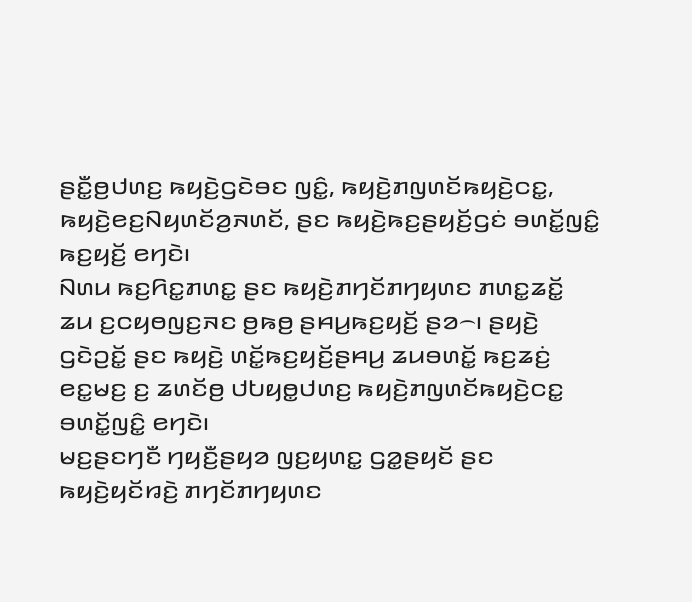ꤔꤢꤪ꤭ꤥ꤬ꤓꤛꤢ꤬ ꤒꤟꤢꤧ꤬ꤞꤢꤧꤋꤢ ꤜꤢꤨ꤭, ꤒꤟꤢꤧ꤬ꤊꤜꤛꤢꤩꤒꤟꤢꤧ꤬ꤍꤢ꤭, ꤒꤟꤢꤧ꤬ꤕꤢ꤬ꤡꤟꤛꤢꤩꤤ꤬ꤏꤛꤢꤩ, ꤔꤢ ꤒꤟꤢꤧ꤬ꤒꤢ꤬ꤔꤟꤢꤩ꤬ꤞꤢꤦ ꤋꤛꤢꤩ꤭ꤜꤢꤨ꤭ ꤒꤢ꤬ꤟꤢꤩ꤬ ꤕꤚꤢꤧ꤯
ꤡꤛꤣ ꤒꤢ꤬ꤖꤢ꤭ꤊꤛꤢ꤭ ꤔꤢ ꤒꤟꤢꤧ꤬ꤊꤚꤢꤩꤊꤚꤟꤛꤢ ꤊꤛꤢ꤭ꤘꤢꤩ꤭ ꤘꤣ ꤢ꤬ꤍꤟꤥꤜꤢ꤬ꤏꤢ ꤥ꤬ꤒꤥ꤬ ꤔꤌꤣ꤬ꤒꤢ꤬ꤟꤢꤩ꤬ ꤔꤤ꤮꤯ ꤔꤟꤢꤧ꤬ ꤞꤢꤧꤑꤢꤩ꤭ ꤔꤢ ꤒꤟꤢꤧ꤬ ꤛꤢꤩ꤭ꤒꤢ꤬ꤟꤢꤩ꤬ꤔꤌꤣ꤬ ꤘꤣꤋꤛꤢꤩ꤭ ꤒꤢ꤬ꤘꤢꤦ꤬ ꤕꤢ꤭ꤗꤢ꤬ ꤢ꤬ ꤘꤛꤢꤩꤥ꤬ ꤓꤝꤟꤥ꤭ꤓꤛꤢ꤬ ꤒꤟꤢꤧ꤬ꤊꤜꤛꤢꤩꤒꤟꤢꤧ꤬ꤍꤢ꤭ ꤋꤛꤢꤩ꤭ꤜꤢꤨ꤭ ꤕꤚꤢꤧ꤯
ꤗꤢ꤬ꤔꤢꤚꤢꤪ ꤚꤟꤢꤪ꤬ꤔꤟꤤ ꤜꤢ꤬ꤟꤛꤢ꤭ ꤞꤤ꤭ꤔꤟꤢꤩ ꤔꤢ ꤒꤟꤢꤧ꤬ꤟꤢꤩꤙꤢꤧ꤬ ꤊꤚꤢꤩꤊꤚꤟꤛꤢ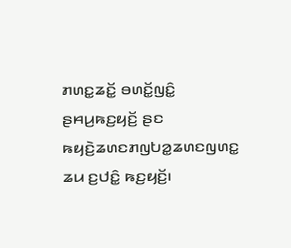ꤊꤛꤢ꤭ꤘꤢꤩ꤭ ꤋꤛꤢꤩ꤭ꤜꤢꤨ꤭ ꤔꤌꤣ꤬ꤒꤢ꤬ꤟꤢꤩ꤬ ꤔꤢ ꤒꤟꤢꤧ꤬ꤘꤛꤢꤊꤜꤝꤤ꤭ꤘꤛꤢꤜꤛꤢ꤭ ꤘꤣ ꤢ꤬ꤓꤢꤨ꤭ ꤒꤢ꤬ꤟꤢꤩ꤬꤯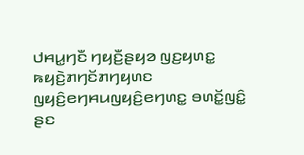ꤓꤌꤣ꤭ꤚꤢꤪ ꤚꤟꤢꤪ꤬ꤔꤟꤤ ꤜꤢ꤬ꤟꤛꤢ꤭ ꤒꤟꤢꤧ꤬ꤊꤚꤢꤩꤊꤚꤟꤛꤢ ꤜꤟꤢꤨ꤬ꤕꤚꤌꤣꤜꤟꤢꤨ꤬ꤕꤚꤛꤢ꤭ ꤋꤛꤢꤩ꤭ꤜꤢꤨ꤭ ꤔꤢ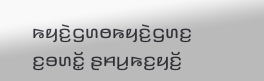ꤒꤟꤢꤧ꤬ꤞꤛꤥꤒꤟꤢꤧ꤬ꤞꤛꤢ꤬ ꤢ꤬ꤋꤛꤢꤩ꤭ ꤔꤌꤣ꤬ꤒꤢ꤬ꤟꤢꤩ꤬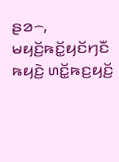ꤔꤤ꤮, ꤗꤟꤢꤩ꤬ꤒꤢꤩ꤭ꤟꤢꤩꤚꤢꤪ ꤒꤟꤢꤧ꤬ ꤛꤢꤩ꤭ꤒꤢ꤬ꤟꤢꤩ꤬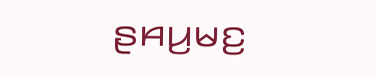ꤔꤌꤣ꤬ꤗꤢ꤬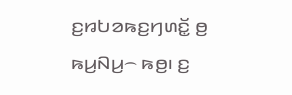ꤢ꤬ꤙꤝꤤꤒꤢ꤬ꤚꤛꤢꤩ꤭ ꤥ꤬ ꤒꤣ꤬ꤡꤣ꤬꤮ ꤒꤥ꤬꤯ ꤢ꤬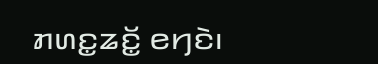ꤊꤛꤢ꤭ꤘꤢꤩ꤭ ꤕꤚꤢꤧ꤯